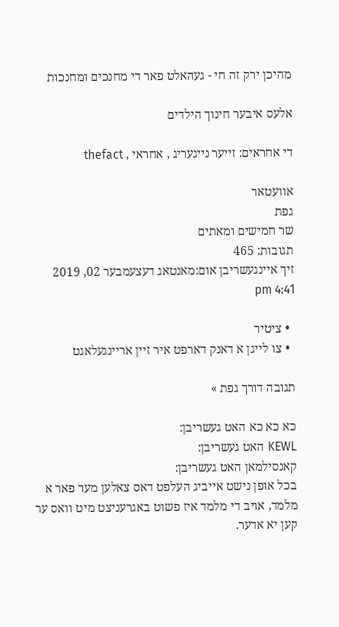מהיכן ירק זה חי - געהאלט פאר די מחנכים ומחנכות

אלעס איבער חינוך הילדים

די אחראים: זייער נייגעריג , אחראי , thefact

אוועטאר
גפת
שר חמישים ומאתים
תגובות: 465
זיך איינגעשריבן אום:מאנטאג דעצעמבער 02, 2019 4:41 pm

  • ציטיר
  • צו לייגן א דאנק דארפט איר זיין אריינגעלאגט

תגובה דורך גפת »

כא כא כא האט געשריבן:
KEWL האט געשריבן:
קאנסילמאן האט געשריבן:
בכל אופן נישט אייביג העלפט דאס צאלען מער פאר א מלמד, אויב די מלמד איז פשוט באגרעניצט מיט וואס ער קען יא אדער.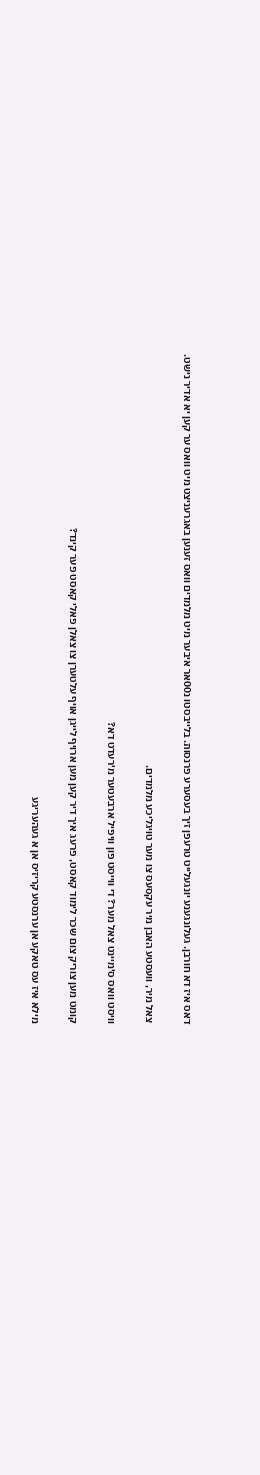דאס איז דא חורבן. געלונגענע יונגעלייט טרעפן זיך בעסערע פרנסות. בלייבסטו נ00אר איבער מיט מלמדים וואס זענען באגרעניצט מיט וואס ער קען יא אדיר נישט.

צאל מיר, וועסטע האבן מיר עקסעס צו מער טויגליכע מלמדים.

וויסט וואס ס'מיינט צאל מער? די ווייסט פון וויפיל ארבעטער מ'רעדט דא?

קומט מען צוריק צום שכר לימוד קאסט, פרעג איך דיר קען מען ארויף לייגן אויף עלטערן צו צאלן פאלי קאסט פער קינד?

מילא איז עס טאקע אן ערנסטע קריזיס אן א געהעריגע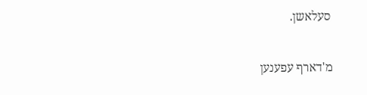סעלאשן.

מ'דארף עפענען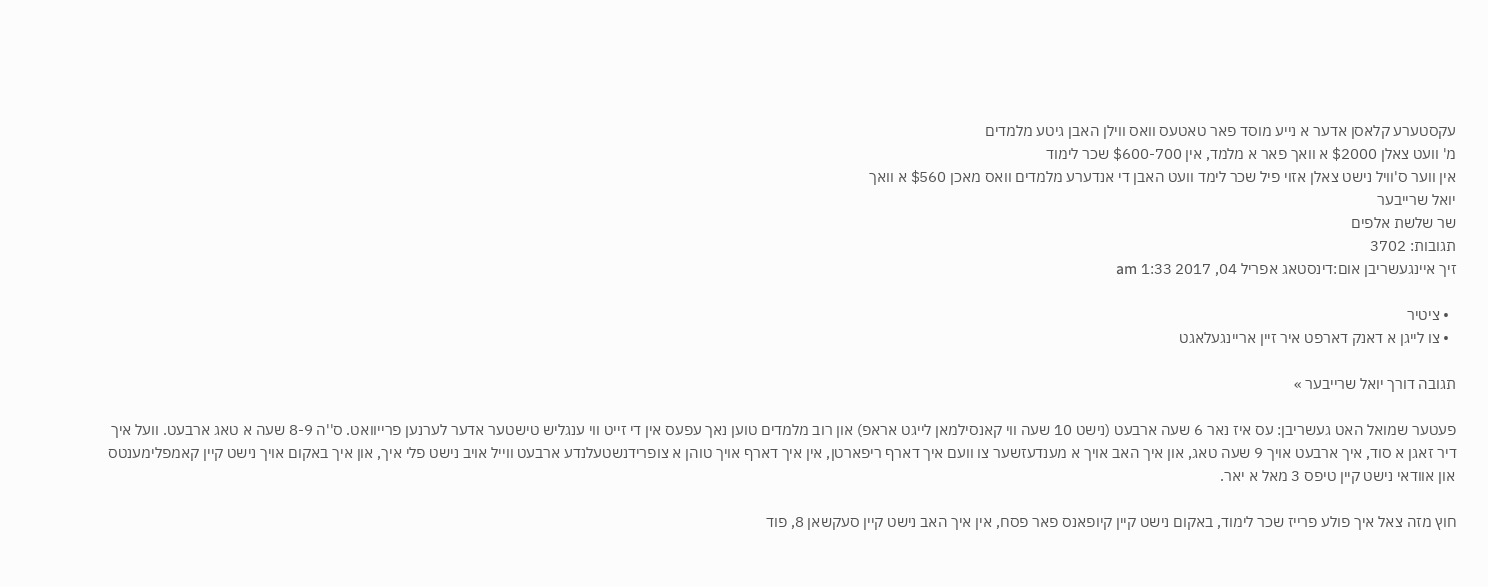עקסטערע קלאסן אדער א נייע מוסד פאר טאטעס וואס ווילן האבן גיטע מלמדים
מ' וועט צאלן $2000 א וואך פאר א מלמד, אין $600-700 שכר לימוד
אין ווער ס'וויל נישט צאלן אזוי פיל שכר לימד וועט האבן די אנדערע מלמדים וואס מאכן $560 א וואך
יואל שרייבער
שר שלשת אלפים
תגובות: 3702
זיך איינגעשריבן אום:דינסטאג אפריל 04, 2017 1:33 am

  • ציטיר
  • צו לייגן א דאנק דארפט איר זיין אריינגעלאגט

תגובה דורך יואל שרייבער »

פעטער שמואל האט געשריבן: עס איז נאר 6 שעה ארבעט (נישט 10 שעה ווי קאנסילמאן לייגט אראפ) און רוב מלמדים טוען נאך עפעס אין די זייט ווי ענגליש טישטער אדער לערנען פרייוואט. ס''ה 8-9 שעה א טאג ארבעט. וועל איך דיר זאגן א סוד, איך ארבעט אויך 9 שעה טאג, און איך האב אויך א מענדעזשער צו וועם איך דארף ריפארטן, אין איך דארף אויך טוהן א צופרידנשטעלנדע ארבעט ווייל אויב נישט פלי איך, און איך באקום אויך נישט קיין קאמפלימענטס און אוודאי נישט קיין טיפס 3 מאל א יאר.

חוץ מזה צאל איך פולע פרייז שכר לימוד, באקום נישט קיין קיופאנס פאר פסח, אין איך האב נישט קיין סעקשאן 8, פוד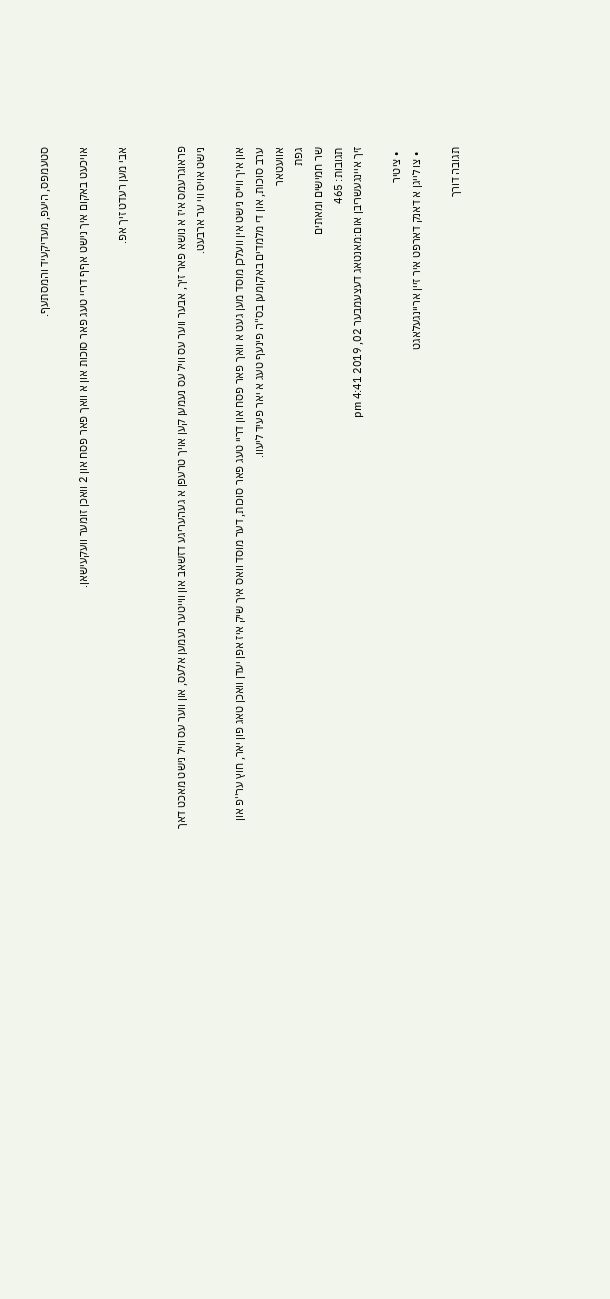סטעמפס, היעפ, מעדיקעיד והמסתעף.

אויכעט באקום איך נישט אףף דריי טעג פאר סוכות און א וואך פאר פסח און 2 וואכן זומער וועקעישאן.

אבי מען רעדט זיך אפ.


פראוגרעמס איז א נושא פאר זיך, אבער ווער עס וויל עס נעמען קען אויך טרעפן א געהעריגע דזשאב און ווייטער נעמען אלעס, און ווער עס וויל נישט מאכט דאך נישט אויס ווי ער ארבעט.

און איך ווייס נישט אין וועלכן מוסד מען געט א וואך פאר פסח און דריי טעג פאר סוכות, דער מוסד וואס איך שיק איז אפן יעדן וואכן טאג פון יאר, חוץ ער''פ און ערב סוכות, און די מלמדים באקומען בס''ה פינעף טעג א יאר פעיד ליעוו.
אוועטאר
גפת
שר חמישים ומאתים
תגובות: 465
זיך איינגעשריבן אום:מאנטאג דעצעמבער 02, 2019 4:41 pm

  • ציטיר
  • צו לייגן א דאנק דארפט איר זיין אריינגעלאגט

תגובה דורך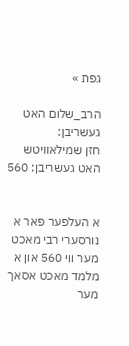גפת »

הרב_שלום האט געשריבן:
חזן שמילאוויטש האט געשריבן: 560


א העלפער פאר א נורסערי רבי מאכט מער ווי 560 און א מלמד מאכט אסאך מער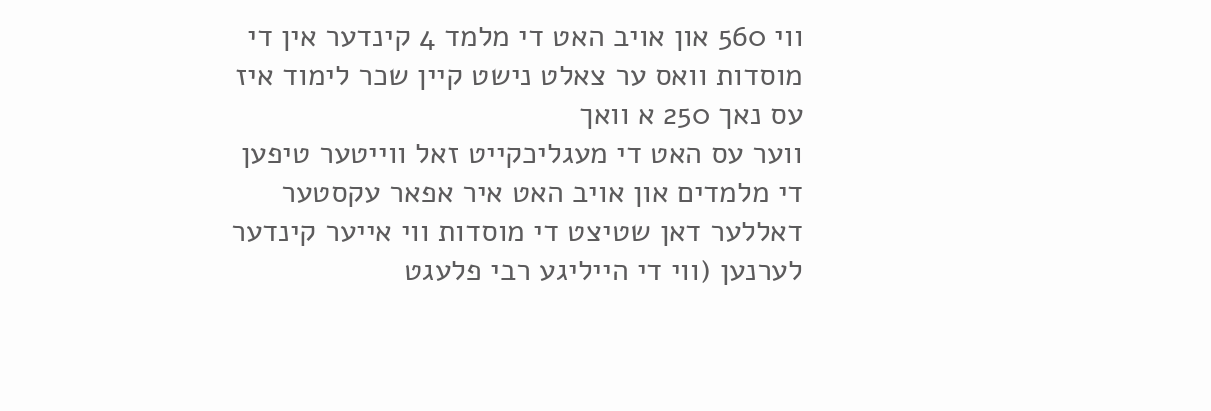ווי 560 און אויב האט די מלמד 4 קינדער אין די מוסדות וואס ער צאלט נישט קיין שכר לימוד איז עס נאך 250 א וואך
ווער עס האט די מעגליכקייט זאל ווייטער טיפען די מלמדים און אויב האט איר אפאר עקסטער דאללער דאן שטיצט די מוסדות ווי אייער קינדער לערנען (ווי די הייליגע רבי פלעגט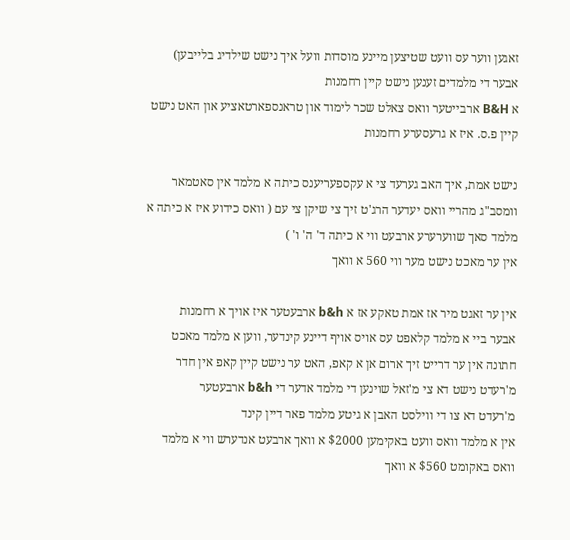זאגען ווער עס וועט שטיצען מיינע מוסדות וועל איך נישט שילדיג בלייבען) אבער די מלמדים זענען נישט קיין רחמנות
א B&H ארבייטער וואס צאלט שכר לימוד און טראנספארטאציע און האט נישט קיין פ.ס. איז א גרעסערע רחמנות

נישט אמת, איך האב גערעד צי א עקספעריענס כיתה א מלמד אין סאטמאר וומסב"ג מהריי וואס יעדער הרג'ט זיך צי שיקן צי עם ( וואס כידוע איז א כיתה א מלמד סאך שווערערע ארבעט ווי א כיתה ד' ה' ו' )
אין ער מאכט נישט מער ווי 560 א וואך

אין ער זאגט מיר אז אמת טאקע אז א b&h ארבעטער איז אויך א רחמנות
אבער ביי א מלמד קלאפט עס אויס אויף דיינע קינדער, ווען א מלמד מאכט חתונה אין ער דרייט זיך ארום אן א קאפ, האט ער נישט קיין קאפ אין חדר
מ'רעדט נישט דא צי מ'זאל שוינען די מלמד אדער די b&h ארבעטער
מ'רעדט דא צו די ווילסט האבן א גיטע מלמד פאר דיין קינד
אין א מלמד וואס וועט באקימען $2000 א וואך ארבעט אנדערש ווי א מלמד וואס באקומט $560 א וואך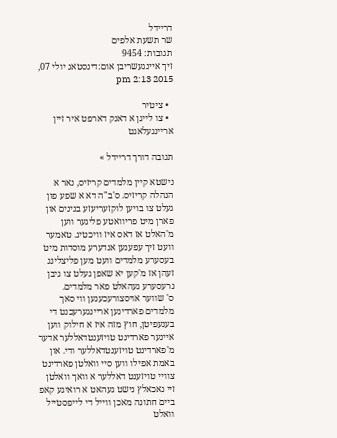דריידל
שר תשעת אלפים
תגובות: 9454
זיך איינגעשריבן אום:דינסטאג יולי 07, 2015 2:13 pm

  • ציטיר
  • צו לייגן א דאנק דארפט איר זיין אריינגעלאגט

תגובה דורך דריידל »

נישטא קיין מלמדים קריזיס, נאר א הנהלה קריזיס. ס'ב"ה דא א שפע פון געלט צו בויען לוקזעריעזע בנינים און פארן מיט פריוואטע פליגער ווען מ'האלט אז דאס איז וויכטיג. טאמער וועט זיך עפענען אנדערע מוסדות מיט בעסערע מלמדים וועט מען פליצלינג זעהן אז מ'קען יא שאפן געלט צו גיבן גרעסערע געהאלט פאר מלמדים.
ס' שווער אויסצורעכענען ווי סאך מלמדים פארדינען אריינגערעכנט די בענעפיטן, חוץ מזה איז א חילוק ווען איינער פארדינט טויזענטדאללער אדער מ'פארדינט טויזענטדאללער ודי. און באמת אפילו ווען סיי וואלטן פארדינט צוויי טויזענט דאללער א וואך וואלטן זיי נאכאלץ נישט געהאט א רואיגע קאפ ביים חתונה מאכן ווייל די לייפסטייל וואלט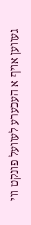געווען אויף א העכערע לעוועל פונקט ווי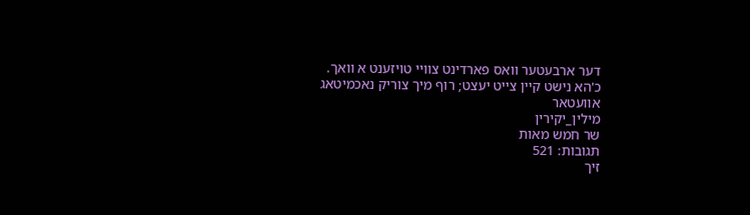דער ארבעטער וואס פארדינט צוויי טויזענט א וואך.
כ'הא נישט קיין צייט יעצט; רוף מיך צוריק נאכמיטאג
אוועטאר
מילין_יקירין
שר חמש מאות
תגובות: 521
זיך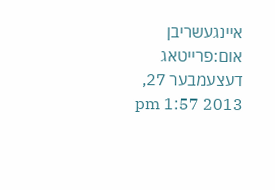איינגעשריבן אום:פרייטאג דעצעמבער 27, 2013 1:57 pm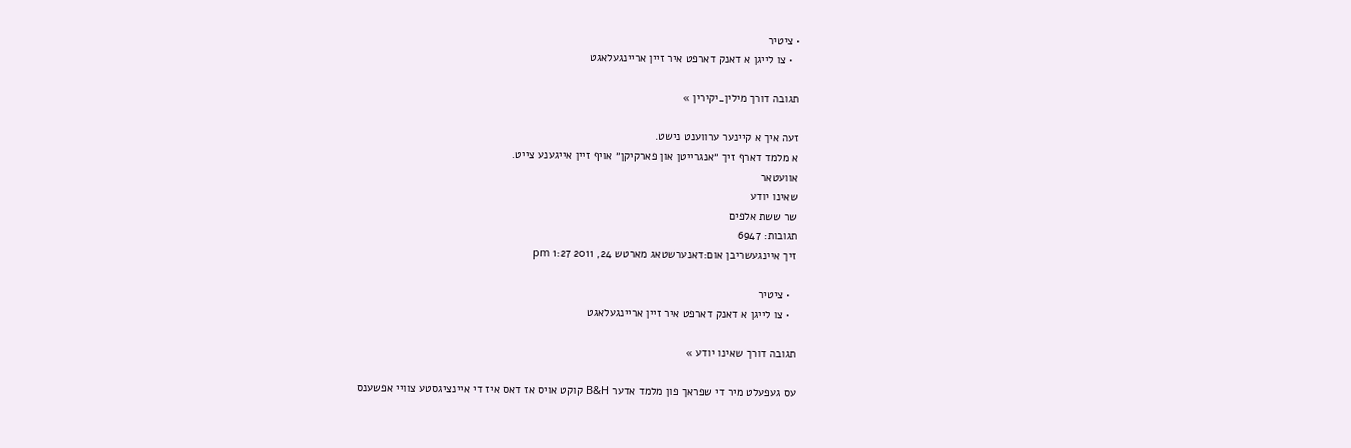• ציטיר
  • צו לייגן א דאנק דארפט איר זיין אריינגעלאגט

תגובה דורך מילין_יקירין »

זעה איך א קיינער ערווענט נישט.
א מלמד דארף זיך ״אנגרייטן און פארקיקן״ אויף זיין אייגענע צייט.
אוועטאר
שאינו יודע
שר ששת אלפים
תגובות: 6947
זיך איינגעשריבן אום:דאנערשטאג מארטש 24, 2011 1:27 pm

  • ציטיר
  • צו לייגן א דאנק דארפט איר זיין אריינגעלאגט

תגובה דורך שאינו יודע »

עס געפעלט מיר די שפראך פון מלמד אדער B&H קוקט אויס אז דאס איז די איינציגסטע צוויי אפשענס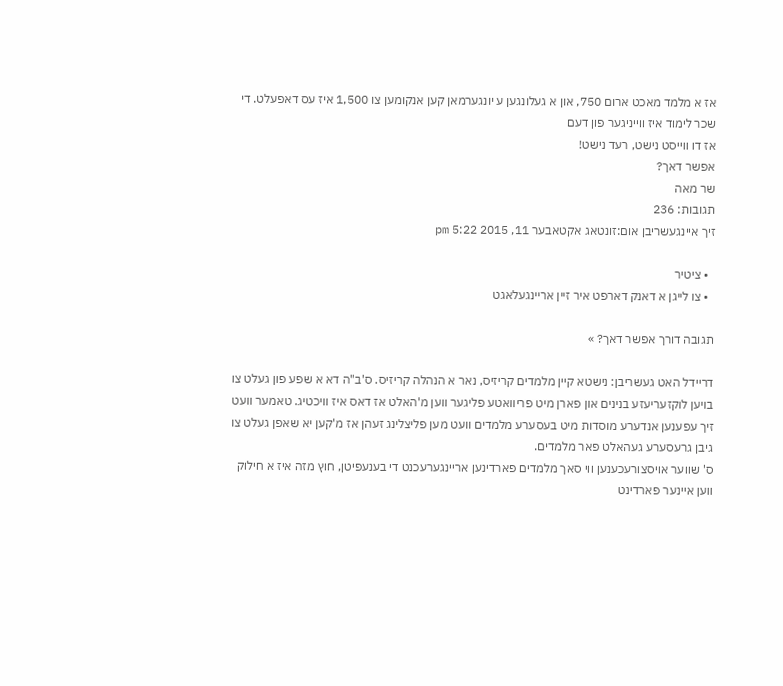אז א מלמד מאכט ארום 750, און א געלונגען ע יונגערמאן קען אנקומען צו 1,500 איז עס דאפעלט. די שכר לימוד איז ווייניגער פון דעם
אז דו ווייסט נישט, רעד נישט!
אפשר דאך?
שר מאה
תגובות: 236
זיך איינגעשריבן אום:זונטאג אקטאבער 11, 2015 5:22 pm

  • ציטיר
  • צו לייגן א דאנק דארפט איר זיין אריינגעלאגט

תגובה דורך אפשר דאך? »

דריידל האט געשריבן: נישטא קיין מלמדים קריזיס, נאר א הנהלה קריזיס. ס'ב"ה דא א שפע פון געלט צו בויען לוקזעריעזע בנינים און פארן מיט פריוואטע פליגער ווען מ'האלט אז דאס איז וויכטיג. טאמער וועט זיך עפענען אנדערע מוסדות מיט בעסערע מלמדים וועט מען פליצלינג זעהן אז מ'קען יא שאפן געלט צו גיבן גרעסערע געהאלט פאר מלמדים.
ס' שווער אויסצורעכענען ווי סאך מלמדים פארדינען אריינגערעכנט די בענעפיטן, חוץ מזה איז א חילוק ווען איינער פארדינט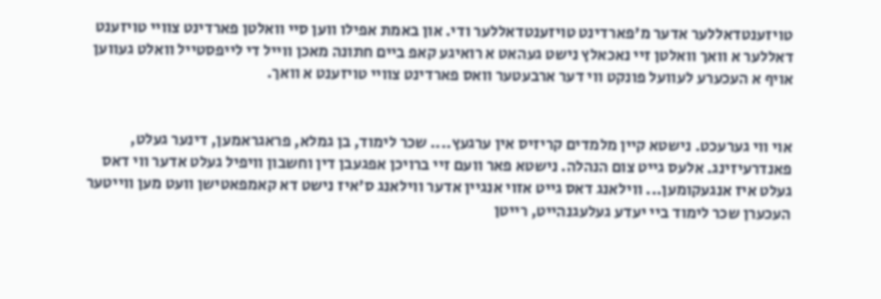טויזענטדאללער אדער מ'פארדינט טויזענטדאללער ודי. און באמת אפילו ווען סיי וואלטן פארדינט צוויי טויזענט דאללער א וואך וואלטן זיי נאכאלץ נישט געהאט א רואיגע קאפ ביים חתונה מאכן ווייל די לייפסטייל וואלט געווען אויף א העכערע לעוועל פונקט ווי דער ארבעטער וואס פארדינט צוויי טויזענט א וואך.


אוי ווי גערעכט. נישטא קיין מלמדים קריזיס אין ערגעץ.... שכר לימוד, בן גמלא, פראגראמען, דינער געלט, פאנדרעיזינג. אלעס גייט צום הנהלה. נישטא פאר וועם זיי ברויכן אפגעבן דין וחשבון וויפיל געלט אדער ווי דאס געלט איז אנגעקומען... ווילאנג דאס גייט אזוי אנגיין אדער ווילאנג ס'איז נישט דא קאמפאטישן וועט מען ווייטער העכערן שכר לימוד ביי יעדע געלעגנהייט, רייטן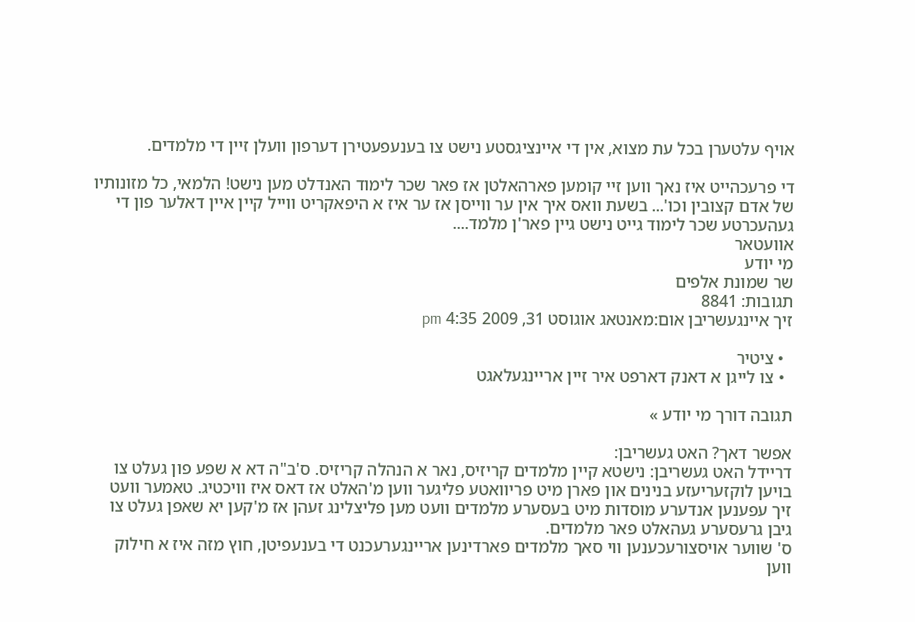אויף עלטערן בכל עת מצוא, אין די איינציגסטע נישט צו בענעפעטירן דערפון וועלן זיין די מלמדים.

די פרעכהייט איז נאך ווען זיי קומען פארהאלטן אז פאר שכר לימוד האנדלט מען נישט! הלמאי, כל מזונותיו של אדם קצובין וכו'... בשעת וואס איך אין ער ווייסן אז ער איז א היפאקריט ווייל קיין איין דאלער פון די געהעכרטע שכר לימוד גייט נישט גיין פאר'ן מלמד....
אוועטאר
מי יודע
שר שמונת אלפים
תגובות: 8841
זיך איינגעשריבן אום:מאנטאג אוגוסט 31, 2009 4:35 pm

  • ציטיר
  • צו לייגן א דאנק דארפט איר זיין אריינגעלאגט

תגובה דורך מי יודע »

אפשר דאך? האט געשריבן:
דריידל האט געשריבן: נישטא קיין מלמדים קריזיס, נאר א הנהלה קריזיס. ס'ב"ה דא א שפע פון געלט צו בויען לוקזעריעזע בנינים און פארן מיט פריוואטע פליגער ווען מ'האלט אז דאס איז וויכטיג. טאמער וועט זיך עפענען אנדערע מוסדות מיט בעסערע מלמדים וועט מען פליצלינג זעהן אז מ'קען יא שאפן געלט צו גיבן גרעסערע געהאלט פאר מלמדים.
ס' שווער אויסצורעכענען ווי סאך מלמדים פארדינען אריינגערעכנט די בענעפיטן, חוץ מזה איז א חילוק ווען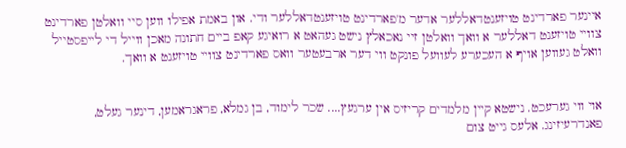איינער פארדינט טויזענטדאללער אדער מ'פארדינט טויזענטדאללער ודי. און באמת אפילו ווען סיי וואלטן פארדינט צוויי טויזענט דאללער א וואך וואלטן זיי נאכאלץ נישט געהאט א רואיגע קאפ ביים חתונה מאכן ווייל די לייפסטייל וואלט געווען אויף א העכערע לעוועל פונקט ווי דער ארבעטער וואס פארדינט צוויי טויזענט א וואך.


אוי ווי גערעכט. נישטא קיין מלמדים קריזיס אין ערגעץ.... שכר לימוד, בן גמלא, פראגראמען, דינער געלט, פאנדרעיזינג. אלעס גייט צום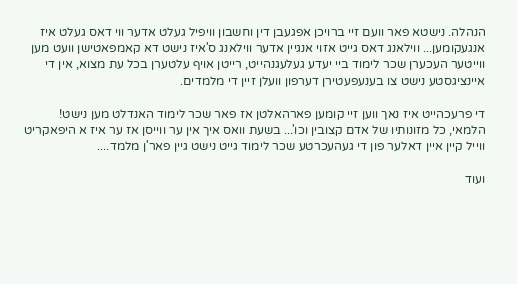הנהלה. נישטא פאר וועם זיי ברויכן אפגעבן דין וחשבון וויפיל געלט אדער ווי דאס געלט איז אנגעקומען... ווילאנג דאס גייט אזוי אנגיין אדער ווילאנג ס'איז נישט דא קאמפאטישן וועט מען ווייטער העכערן שכר לימוד ביי יעדע געלעגנהייט, רייטן אויף עלטערן בכל עת מצוא, אין די איינציגסטע נישט צו בענעפעטירן דערפון וועלן זיין די מלמדים.

די פרעכהייט איז נאך ווען זיי קומען פארהאלטן אז פאר שכר לימוד האנדלט מען נישט! הלמאי, כל מזונותיו של אדם קצובין וכו'... בשעת וואס איך אין ער ווייסן אז ער איז א היפאקריט ווייל קיין איין דאלער פון די געהעכרטע שכר לימוד גייט נישט גיין פאר'ן מלמד....

ועוד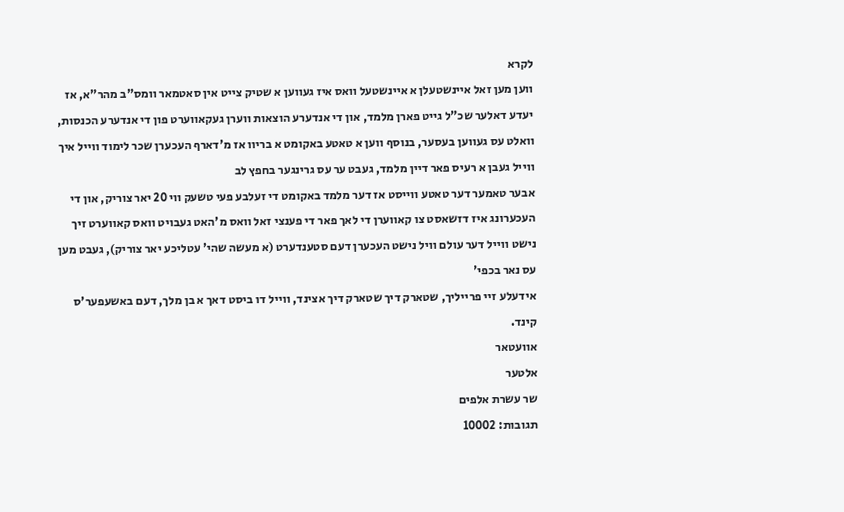לקרא
ווען מען זאל איינשטעלן א איינשטעל וואס איז געווען א שטיק צייט אין סאטמאר וומס"ב מהר"א, אז יעדע דאלער שכ"ל גייט פארן מלמד, און די אנדערע הוצאות ווערן געקאווערט פון די אנדערע הכנסות, וואלט עס געווען בעסער, בנוסף ווען א טאטע באקומט א בריוו אז מ'דארף העכערן שכר לימוד ווייל איך ווייל געבן א רעיס פאר דיין מלמד, געבט ער עס גרינגער בחפץ לב
אבער טאמער דער טאטע ווייסט אז דער מלמד באקומט די זעלבע פעי טשעק ווי 20 יאר צוריק, און די העכערונג איז דזשאסט צו קאווערן די לאך פאר די פענצי זאל וואס מ'האט געבויט וואס קאווערט זיך נישט ווייל דער עולם וויל נישט העכערן דעם סטענדערט (א מעשה שהי' עטליכע יאר צוריק), געבט מען עס נאר בכפי'
אידעלע זיי פרייליך, שטארק דיך שטארק דיך אצינד, ווייל דו ביסט דאך א בן מלך, דעם באשעפער'ס קינד.
אוועטאר
אלטער
שר עשרת אלפים
תגובות: 10002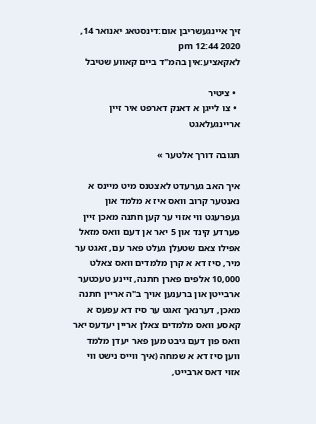זיך איינגעשריבן אום:דינסטאג יאנואר 14, 2020 12:44 pm
לאקאציע:אין בהמ"ד ביים קאווע שטיבל

  • ציטיר
  • צו לייגן א דאנק דארפט איר זיין אריינגעלאגט

תגובה דורך אלטער »

איך האב גערעדט לאצטנס מיט מיינס א נאנטער קרוב וואס איז א מלמד און געפרעגט ווי אזוי ער קען חתנה מאכן זיין פערדע קינד און 5 יאר אן דעם וואס מזאל אפילו צאם שטעלן געלט פאר עם, זאגט ער מיר, סיז דא א קרן מלמדים וואס צאלט 10,000 אלפים פארן חתנה, זיינע טעכטער ארבייטן און ברענען אויך ב"ה אריין חתנה מאכן, דערנאך זאגט ער סיז דא עפעס א קאסע וואס מלמדים צאלן אריין יעדעס יאר וואס פון דעם גיבט מען פאר יעדן מלמד ווען סיז דא א שמחה (איך ווייס נישט ווי אזוי דאס ארבייט,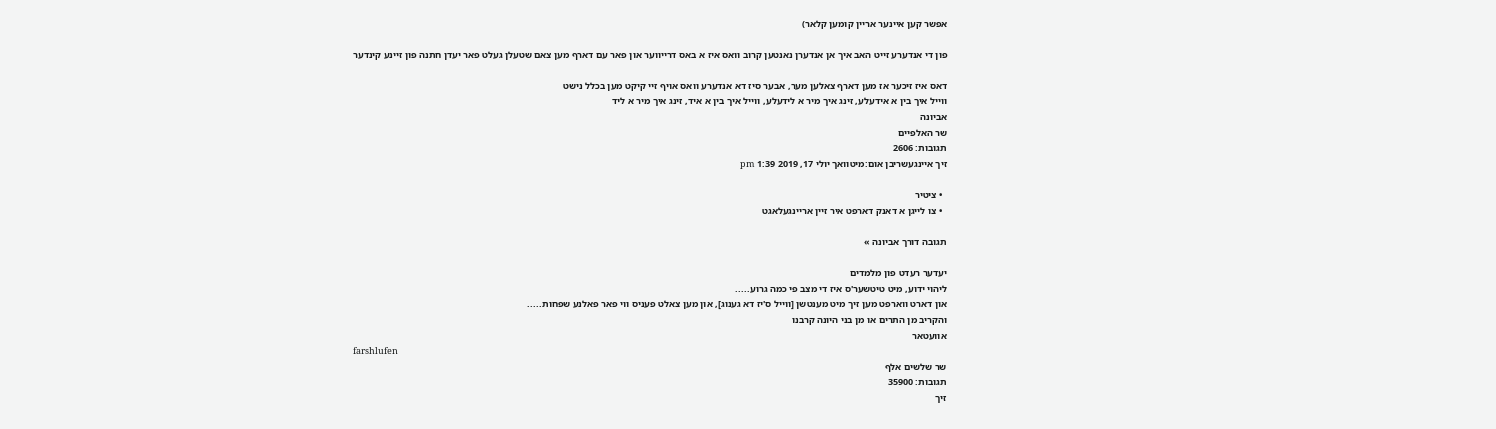אפשר קען איינער אריין קומען קלאר)

פון די אנדערע זייט האב איך אן אנדערן נאנטען קרוב וואס איז א באס דרייווער און פאר עם דארף מען צאם שטעלן געלט פאר יעדן חתנה פון זיינע קינדער

דאס איז זיכער אז מען דארף צאלען מער, אבער סיז דא אנדערע וואס אויף זיי קיקט מען בכלל נישט
ווייל איך בין א אידעלע, זינג איך מיר א לידעלע, ווייל איך בין א איד, זינג איך מיר א ליד
אביונה
שר האלפיים
תגובות: 2606
זיך איינגעשריבן אום:מיטוואך יולי 17, 2019 1:39 pm

  • ציטיר
  • צו לייגן א דאנק דארפט איר זיין אריינגעלאגט

תגובה דורך אביונה »

יעדער רעדט פון מלמדים
ליהוי ידוע, מיט טיטשער'ס איז די מצב פי כמה גרוע.....
און דארט ווארפט מען זיך מיט מענטשן [ווייל ס'יז דא גענוג], און מען צאלט פעניס ווי פאר פאלנע שפחות.....
והקריב מן התרים או מן בני היונה קרבנו
אוועטאר
farshlufen
שר שלשים אלף
תגובות: 35900
זיך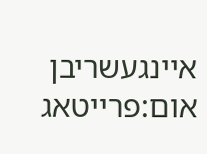איינגעשריבן אום:פרייטאג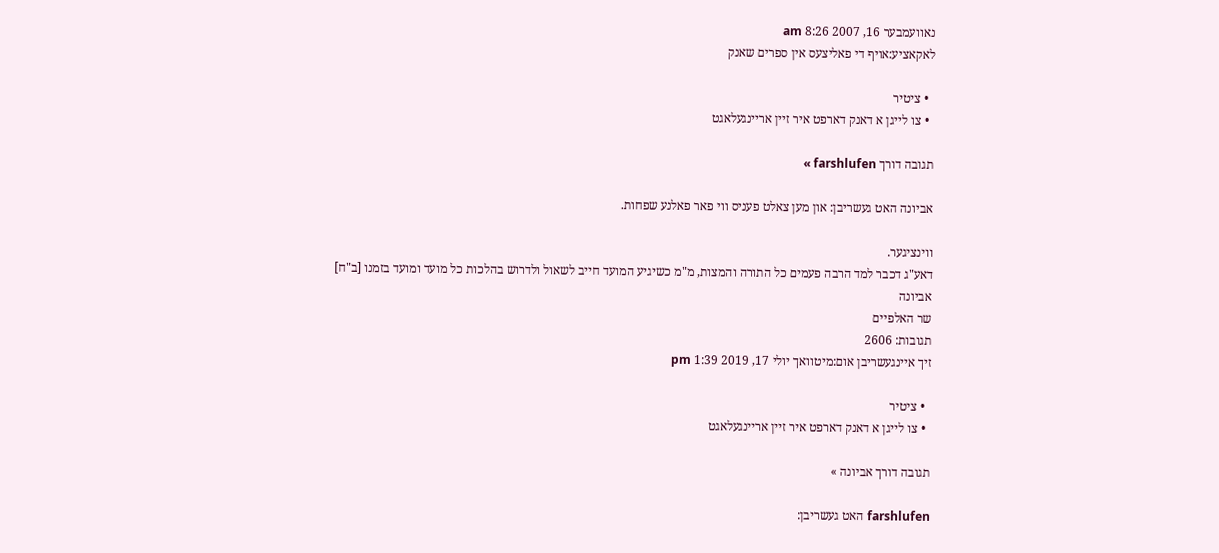נאוועמבער 16, 2007 8:26 am
לאקאציע:אויף די פאליצעס אין ספרים שאנק

  • ציטיר
  • צו לייגן א דאנק דארפט איר זיין אריינגעלאגט

תגובה דורך farshlufen »

אביונה האט געשריבן: און מען צאלט פעניס ווי פאר פאלנע שפחות.

ווינציגער.
דאע"ג דכבר למד הרבה פעמים כל התורה והמצות, מ"מ כשיגיע המועד חייב לשאול ולדרוש בהלכות כל מועד ומועד בזמנו [ב"ח]
אביונה
שר האלפיים
תגובות: 2606
זיך איינגעשריבן אום:מיטוואך יולי 17, 2019 1:39 pm

  • ציטיר
  • צו לייגן א דאנק דארפט איר זיין אריינגעלאגט

תגובה דורך אביונה »

farshlufen האט געשריבן: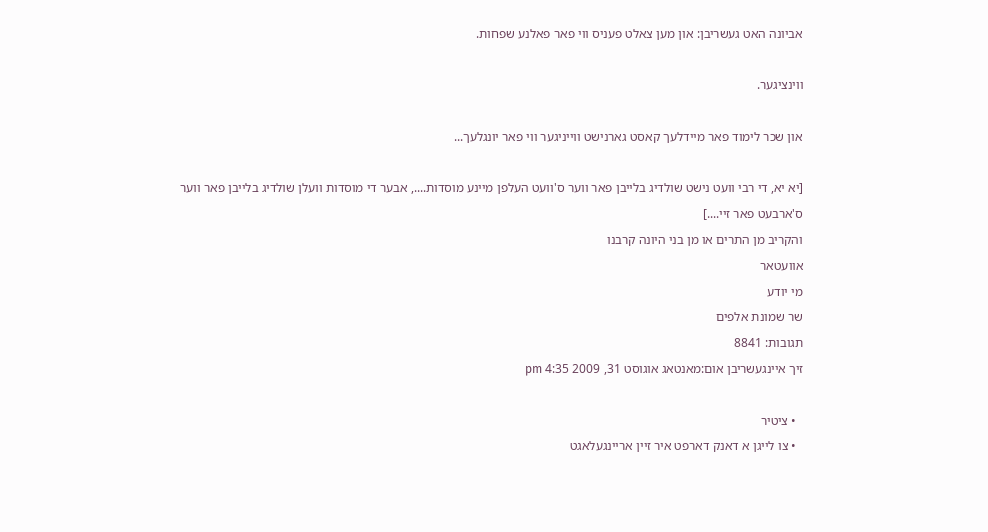אביונה האט געשריבן: און מען צאלט פעניס ווי פאר פאלנע שפחות.

ווינציגער.

און שכר לימוד פאר מיידלעך קאסט גארנישט ווייניגער ווי פאר יונגלעך...

[יא יא, די רבי וועט נישט שולדיג בלייבן פאר ווער ס'וועט העלפן מיינע מוסדות...., אבער די מוסדות וועלן שולדיג בלייבן פאר ווער ס'ארבעט פאר זיי....]
והקריב מן התרים או מן בני היונה קרבנו
אוועטאר
מי יודע
שר שמונת אלפים
תגובות: 8841
זיך איינגעשריבן אום:מאנטאג אוגוסט 31, 2009 4:35 pm

  • ציטיר
  • צו לייגן א דאנק דארפט איר זיין אריינגעלאגט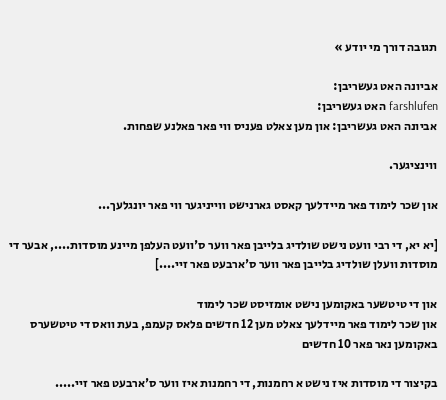תגובה דורך מי יודע »

אביונה האט געשריבן:
farshlufen האט געשריבן:
אביונה האט געשריבן: און מען צאלט פעניס ווי פאר פאלנע שפחות.

ווינציגער.

און שכר לימוד פאר מיידלעך קאסט גארנישט ווייניגער ווי פאר יונגלעך...

[יא יא, די רבי וועט נישט שולדיג בלייבן פאר ווער ס'וועט העלפן מיינע מוסדות...., אבער די מוסדות וועלן שולדיג בלייבן פאר ווער ס'ארבעט פאר זיי....]

און די טיטשער באקומען נישט אומזיסט שכר לימוד
און שכר לימוד פאר מיידלעך צאלט מען 12 חדשים פלאס קעמפ, בעת וואס די טיטשערס באקומען נאר פאר 10 חדשים

בקיצור די מוסדות איז נישט א רחמנות, די רחמנות איז ווער ס'ארבעט פאר זיי.....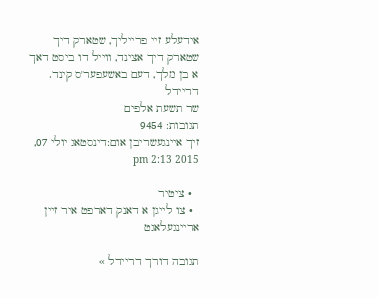אידעלע זיי פרייליך, שטארק דיך שטארק דיך אצינד, ווייל דו ביסט דאך א בן מלך, דעם באשעפער'ס קינד.
דריידל
שר תשעת אלפים
תגובות: 9454
זיך איינגעשריבן אום:דינסטאג יולי 07, 2015 2:13 pm

  • ציטיר
  • צו לייגן א דאנק דארפט איר זיין אריינגעלאגט

תגובה דורך דריידל »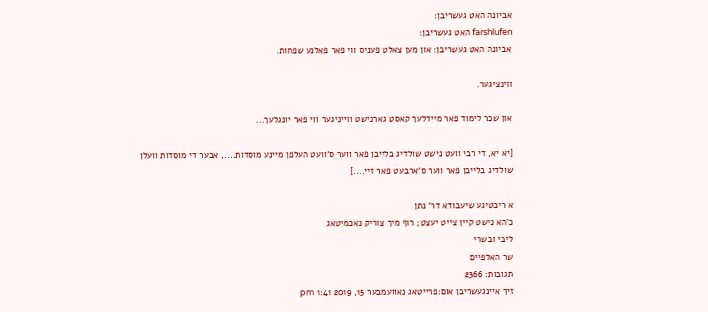אביונה האט געשריבן:
farshlufen האט געשריבן:
אביונה האט געשריבן: און מען צאלט פעניס ווי פאר פאלנע שפחות.

ווינציגער.

און שכר לימוד פאר מיידלעך קאסט גארנישט ווייניגער ווי פאר יונגלעך...

[יא יא, די רבי וועט נישט שולדיג בלייבן פאר ווער ס'וועט העלפן מיינע מוסדות...., אבער די מוסדות וועלן שולדיג בלייבן פאר ווער ס'ארבעט פאר זיי....]

א ריכטיגע שיעבודא דר' נתן
כ'הא נישט קיין צייט יעצט; רוף מיך צוריק נאכמיטאג
ליבי ובשרי
שר האלפיים
תגובות: 2366
זיך איינגעשריבן אום:פרייטאג נאוועמבער 15, 2019 1:41 pm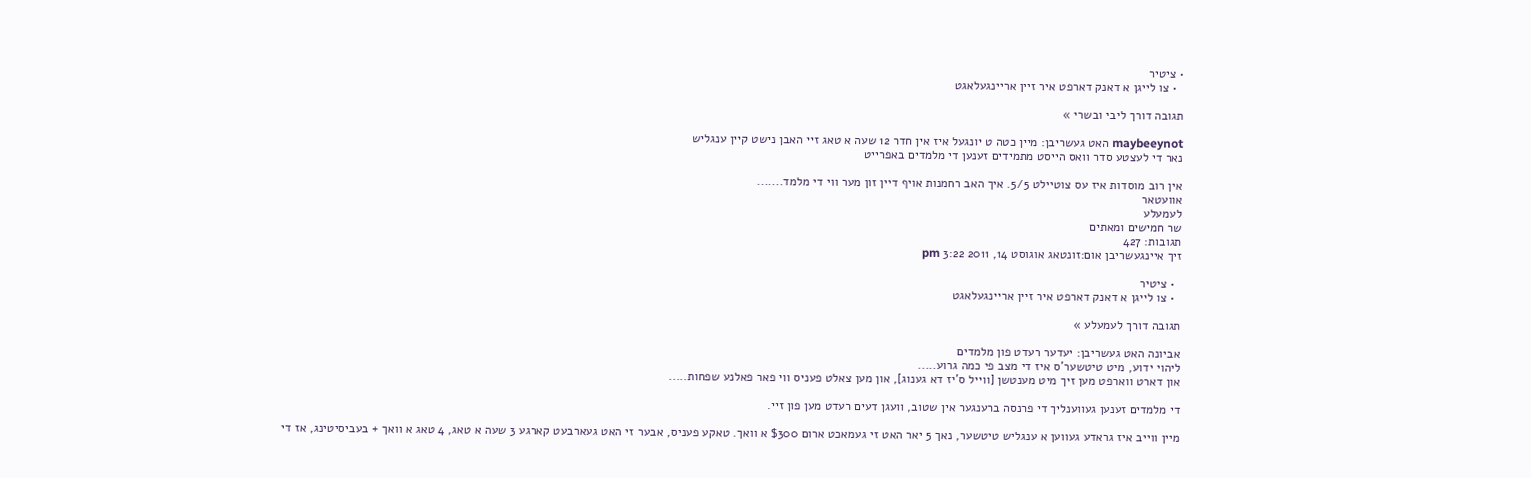• ציטיר
  • צו לייגן א דאנק דארפט איר זיין אריינגעלאגט

תגובה דורך ליבי ובשרי »

maybeeynot האט געשריבן: מיין כטה ט יונגעל איז אין חדר 12 שעה א טאג זיי האבן נישט קיין ענגליש
נאר די לעצטע סדר וואס הייסט מתמידים זענען די מלמדים באפרייט

אין רוב מוסדות איז עס צוטיילט 5/5. איך האב רחמנות אויף דיין זון מער ווי די מלמד.......
אוועטאר
לעמעלע
שר חמישים ומאתים
תגובות: 427
זיך איינגעשריבן אום:זונטאג אוגוסט 14, 2011 3:22 pm

  • ציטיר
  • צו לייגן א דאנק דארפט איר זיין אריינגעלאגט

תגובה דורך לעמעלע »

אביונה האט געשריבן: יעדער רעדט פון מלמדים
ליהוי ידוע, מיט טיטשער'ס איז די מצב פי כמה גרוע.....
און דארט ווארפט מען זיך מיט מענטשן [ווייל ס'יז דא גענוג], און מען צאלט פעניס ווי פאר פאלנע שפחות.....

די מלמדים זענען געווענליך די פרנסה ברענגער אין שטוב, וועגן דעים רעדט מען פון זיי.

מיין ווייב איז גראדע געווען א ענגליש טיטשער, נאך 5 יאר האט זי געמאכט ארום $300 א וואך. טאקע פעניס, אבער זי האט געארבעט קארגע 3 שעה א טאג, 4 טאג א וואך + בעביסיטינג, אז די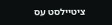ציטיילסט עס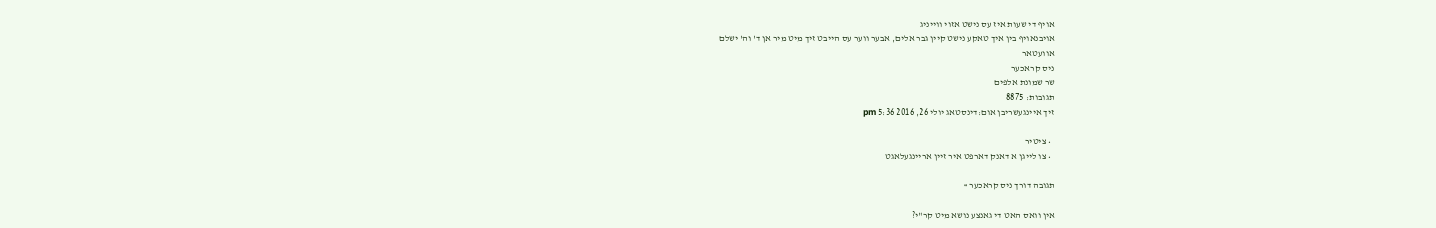אויף די שעות איז עס נישט אזוי ווייניג
אויבנאויף בין איך טאקע נישט קיין גבר אלים, אבער ווער עס הייבט זיך מיט מיר אן ד' וה' ישלם
אוועטאר
ניס קראכער
שר שמונת אלפים
תגובות: 8875
זיך איינגעשריבן אום:דינסטאג יולי 26, 2016 5:36 pm

  • ציטיר
  • צו לייגן א דאנק דארפט איר זיין אריינגעלאגט

תגובה דורך ניס קראכער »

אין וואס האט די גאנצע נושא מיט קר"י?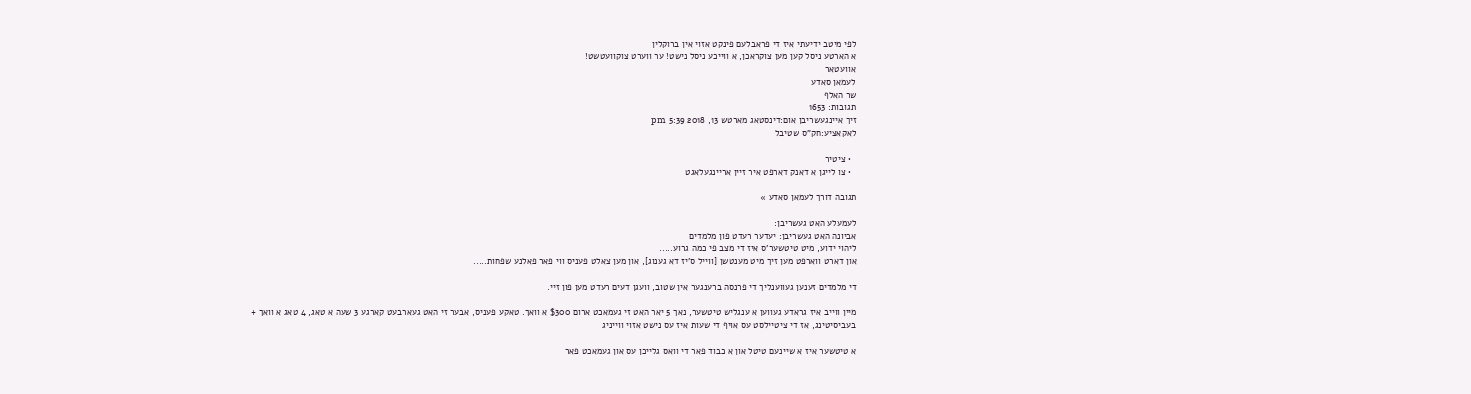לפי מיטב ידיעתי איז די פראבלעם פינקט אזוי אין ברוקלין
א הארטע ניסל קען מען צוקראכן, א ווייכע ניסל נישט! ער ווערט צוקוועטשט!
אוועטאר
לעמאן סאדע
שר האלף
תגובות: 1653
זיך איינגעשריבן אום:דינסטאג מארטש 13, 2018 5:39 pm
לאקאציע:חק"ס שטיבל

  • ציטיר
  • צו לייגן א דאנק דארפט איר זיין אריינגעלאגט

תגובה דורך לעמאן סאדע »

לעמעלע האט געשריבן:
אביונה האט געשריבן: יעדער רעדט פון מלמדים
ליהוי ידוע, מיט טיטשער'ס איז די מצב פי כמה גרוע.....
און דארט ווארפט מען זיך מיט מענטשן [ווייל ס'יז דא גענוג], און מען צאלט פעניס ווי פאר פאלנע שפחות.....

די מלמדים זענען געווענליך די פרנסה ברענגער אין שטוב, וועגן דעים רעדט מען פון זיי.

מיין ווייב איז גראדע געווען א ענגליש טיטשער, נאך 5 יאר האט זי געמאכט ארום $300 א וואך. טאקע פעניס, אבער זי האט געארבעט קארגע 3 שעה א טאג, 4 טאג א וואך + בעביסיטינג, אז די ציטיילסט עס אויף די שעות איז עס נישט אזוי ווייניג

א טיטשער איז א שיינעם טיטל און א כבוד פאר די וואס גלייכן עס און געמאכט פאר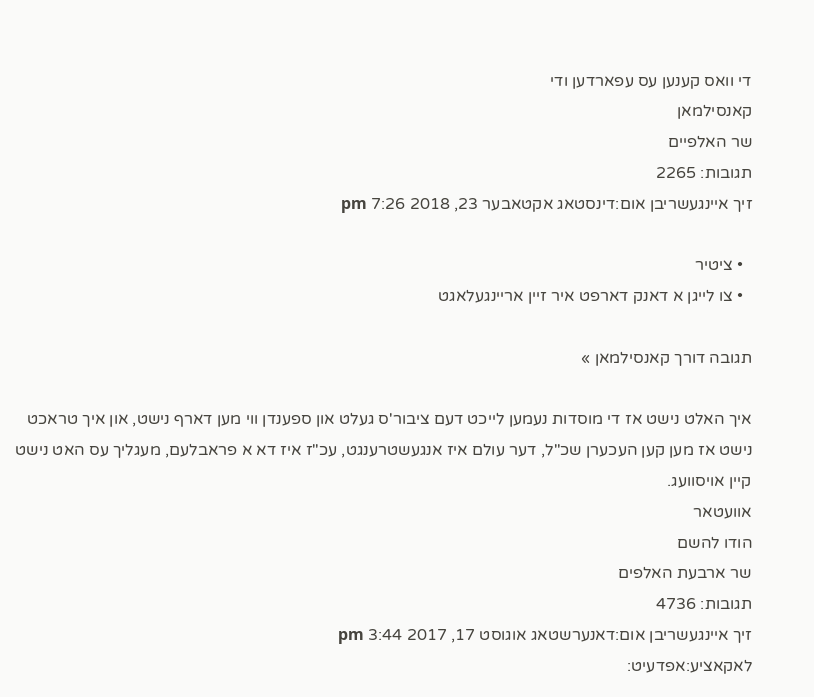די וואס קענען עס עפארדען ודי
קאנסילמאן
שר האלפיים
תגובות: 2265
זיך איינגעשריבן אום:דינסטאג אקטאבער 23, 2018 7:26 pm

  • ציטיר
  • צו לייגן א דאנק דארפט איר זיין אריינגעלאגט

תגובה דורך קאנסילמאן »

איך האלט נישט אז די מוסדות נעמען לייכט דעם ציבור'ס געלט און ספענדן ווי מען דארף נישט, און איך טראכט נישט אז מען קען העכערן שכ"ל, דער עולם איז אנגעשטרענגט, עכ"ז איז דא א פראבלעם, מעגליך עס האט נישט קיין אויסוועג.
אוועטאר
הודו להשם
שר ארבעת האלפים
תגובות: 4736
זיך איינגעשריבן אום:דאנערשטאג אוגוסט 17, 2017 3:44 pm
לאקאציע:אפדעיט: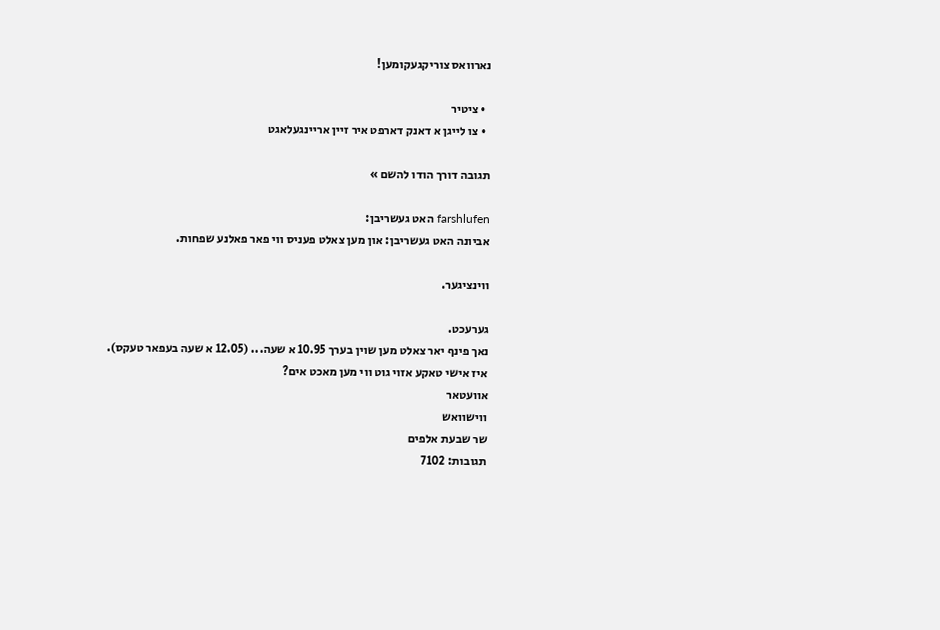נארוואס צוריקגעקומען!

  • ציטיר
  • צו לייגן א דאנק דארפט איר זיין אריינגעלאגט

תגובה דורך הודו להשם »

farshlufen האט געשריבן:
אביונה האט געשריבן: און מען צאלט פעניס ווי פאר פאלנע שפחות.

ווינציגער.

גערעכט.
נאך פינף יאר צאלט מען שוין בערך 10.95 א שעה... (12.05 א שעה בעפאר טעקס).
איז אישי טאקע אזוי גוט ווי מען מאכט אים?
אוועטאר
ווישוואש
שר שבעת אלפים
תגובות: 7102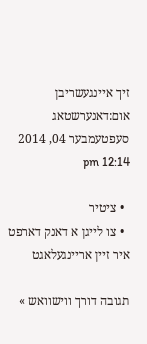זיך איינגעשריבן אום:דאנערשטאג סעפטעמבער 04, 2014 12:14 pm

  • ציטיר
  • צו לייגן א דאנק דארפט איר זיין אריינגעלאגט

תגובה דורך ווישוואש »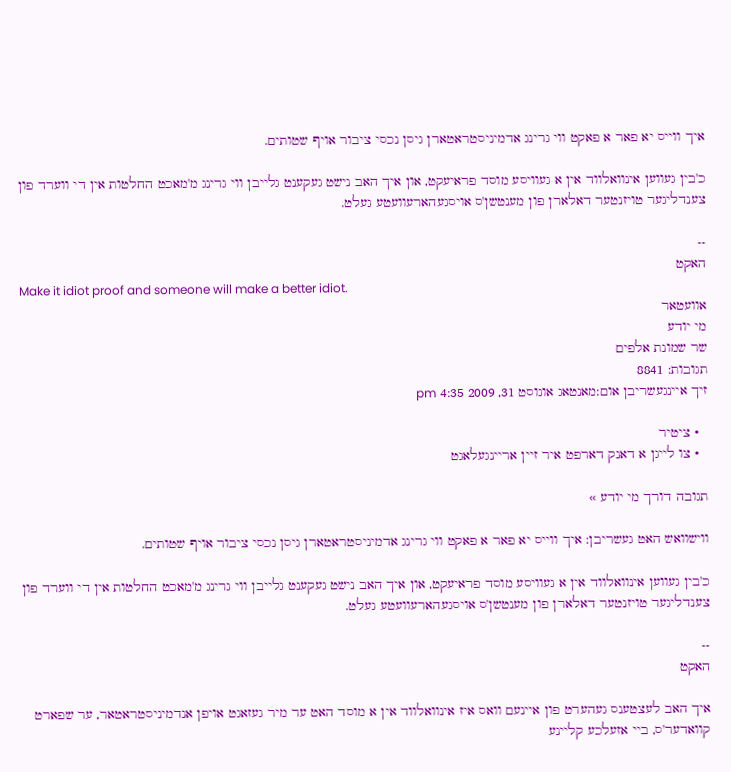איך ווייס יא פאר א פאקט ווי גרינג אדמיניסטראטארן גיסן נכסי ציבור אויף שטותים.

כ'בין געווען אינוואלווד אין א געוויסע מוסד פראיעקט, און איך האב נישט געקענט גלייבן ווי גרינג מ'מאכט החלטות אין די ווערד פון צענדליגער טויזנטער דאלארן פון מענטשן'ס אויסגעהארעוועטע געלט.

--
האקט
Make it idiot proof and someone will make a better idiot.
אוועטאר
מי יודע
שר שמונת אלפים
תגובות: 8841
זיך איינגעשריבן אום:מאנטאג אוגוסט 31, 2009 4:35 pm

  • ציטיר
  • צו לייגן א דאנק דארפט איר זיין אריינגעלאגט

תגובה דורך מי יודע »

ווישוואש האט געשריבן: איך ווייס יא פאר א פאקט ווי גרינג אדמיניסטראטארן גיסן נכסי ציבור אויף שטותים.

כ'בין געווען אינוואלווד אין א געוויסע מוסד פראיעקט, און איך האב נישט געקענט גלייבן ווי גרינג מ'מאכט החלטות אין די ווערד פון צענדליגער טויזנטער דאלארן פון מענטשן'ס אויסגעהארעוועטע געלט.

--
האקט

איך האב לעצטענס געהערט פון איינעם וואס איז אינוואלווד אין א מוסד האט ער מיר געזאגט אויפן אנדמיניסטראטאר, ער שפארט קוואדער'ס, ביי אזעלכע קליינע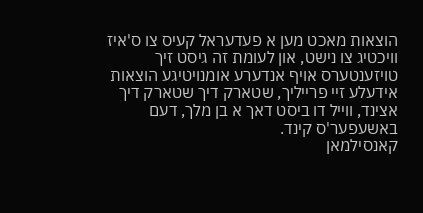הוצאות מאכט מען א פעדעראל קעיס צו ס'איז וויכטיג צו נישט, און לעומת זה גיסט זיך טויזענטערס אויף אנדערע אומנויטיגע הוצאות
אידעלע זיי פרייליך, שטארק דיך שטארק דיך אצינד, ווייל דו ביסט דאך א בן מלך, דעם באשעפער'ס קינד.
קאנסילמאן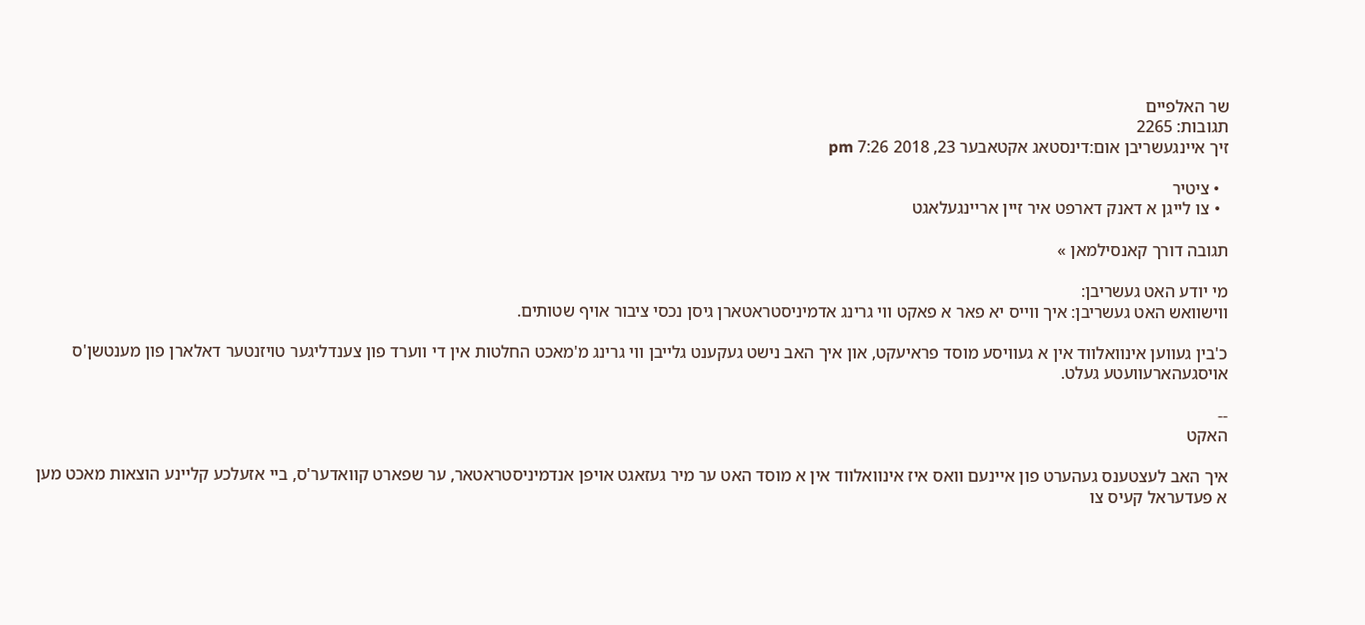שר האלפיים
תגובות: 2265
זיך איינגעשריבן אום:דינסטאג אקטאבער 23, 2018 7:26 pm

  • ציטיר
  • צו לייגן א דאנק דארפט איר זיין אריינגעלאגט

תגובה דורך קאנסילמאן »

מי יודע האט געשריבן:
ווישוואש האט געשריבן: איך ווייס יא פאר א פאקט ווי גרינג אדמיניסטראטארן גיסן נכסי ציבור אויף שטותים.

כ'בין געווען אינוואלווד אין א געוויסע מוסד פראיעקט, און איך האב נישט געקענט גלייבן ווי גרינג מ'מאכט החלטות אין די ווערד פון צענדליגער טויזנטער דאלארן פון מענטשן'ס אויסגעהארעוועטע געלט.

--
האקט

איך האב לעצטענס געהערט פון איינעם וואס איז אינוואלווד אין א מוסד האט ער מיר געזאגט אויפן אנדמיניסטראטאר, ער שפארט קוואדער'ס, ביי אזעלכע קליינע הוצאות מאכט מען א פעדעראל קעיס צו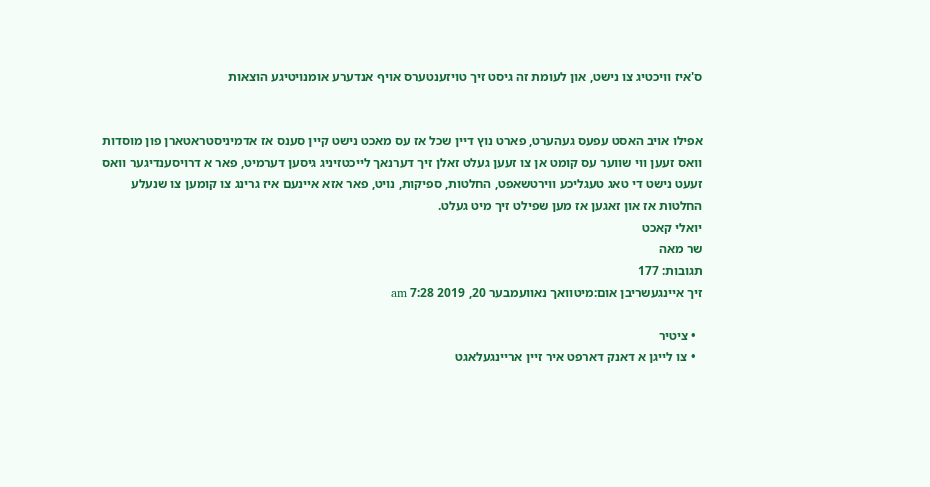ס'איז וויכטיג צו נישט, און לעומת זה גיסט זיך טויזענטערס אויף אנדערע אומנויטיגע הוצאות


אפילו אויב האסט עפעס געהערט, פארט נוץ דיין שכל אז עס מאכט נישט קיין סענס אז אדמיניסטראטארן פון מוסדות וואס זעען ווי שווער עס קומט אן צו זעען געלט זאלן זיך דערנאך לייכטזיניג גיסען דערמיט, פאר א דרויסענדיגער וואס זעעט נישט די טאג טעגליכע ווירטשאפט, החלטות, ספיקות, נויט, פאר אזא איינעם איז גרינג צו קומען צו שנעלע החלטות אז און זאגען אז מען שפילט זיך מיט געלט.
יואלי קאכט
שר מאה
תגובות: 177
זיך איינגעשריבן אום:מיטוואך נאוועמבער 20, 2019 7:28 am

  • ציטיר
  • צו לייגן א דאנק דארפט איר זיין אריינגעלאגט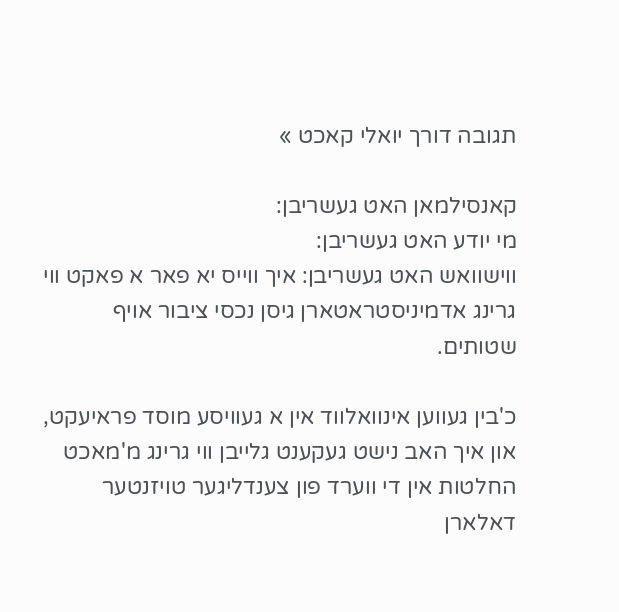תגובה דורך יואלי קאכט »

קאנסילמאן האט געשריבן:
מי יודע האט געשריבן:
ווישוואש האט געשריבן: איך ווייס יא פאר א פאקט ווי גרינג אדמיניסטראטארן גיסן נכסי ציבור אויף שטותים.

כ'בין געווען אינוואלווד אין א געוויסע מוסד פראיעקט, און איך האב נישט געקענט גלייבן ווי גרינג מ'מאכט החלטות אין די ווערד פון צענדליגער טויזנטער דאלארן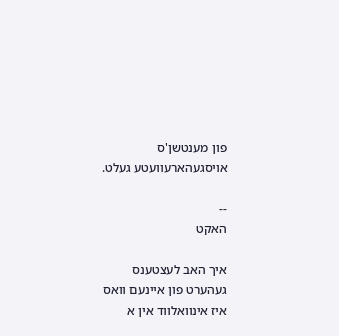פון מענטשן'ס אויסגעהארעוועטע געלט.

--
האקט

איך האב לעצטענס געהערט פון איינעם וואס איז אינוואלווד אין א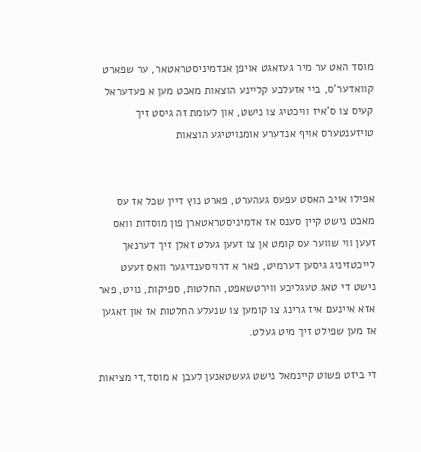מוסד האט ער מיר געזאגט אויפן אנדמיניסטראטאר, ער שפארט קוואדער'ס, ביי אזעלכע קליינע הוצאות מאכט מען א פעדעראל קעיס צו ס'איז וויכטיג צו נישט, און לעומת זה גיסט זיך טויזענטערס אויף אנדערע אומנויטיגע הוצאות


אפילו אויב האסט עפעס געהערט, פארט נוץ דיין שכל אז עס מאכט נישט קיין סענס אז אדמיניסטראטארן פון מוסדות וואס זעען ווי שווער עס קומט אן צו זעען געלט זאלן זיך דערנאך לייכטזיניג גיסען דערמיט, פאר א דרויסענדיגער וואס זעעט נישט די טאג טעגליכע ווירטשאפט, החלטות, ספיקות, נויט, פאר אזא איינעם איז גרינג צו קומען צו שנעלע החלטות אז און זאגען אז מען שפילט זיך מיט געלט.

די ביזט פשוט קיינמאל נישט געשטאנען לעבן א מוסד,די מציאות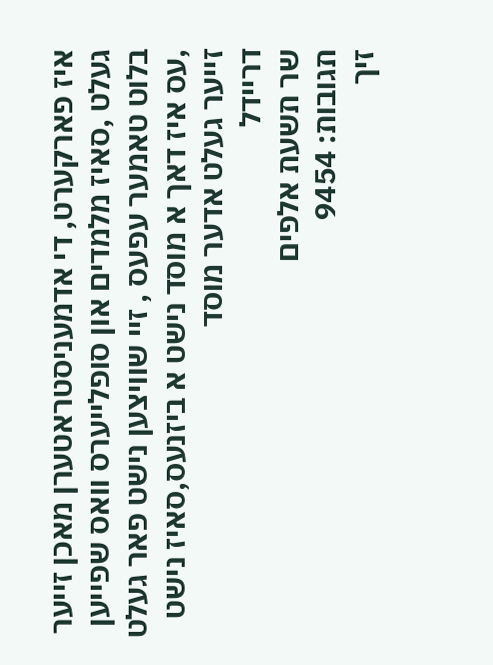איז פארקערט, די אדמעניסטראטערן מאכן זייער געלט ,סאיז מלמדים און סופלייערס וואס שפייען בלוט טאמער עפעס , זיי שוויצען נישט פאר געלט ,עס איז דאך א מוסד נישט א ביזנעס,סאיז נישט זייער געלט אדער מוסד
דריידל
שר תשעת אלפים
תגובות: 9454
זיך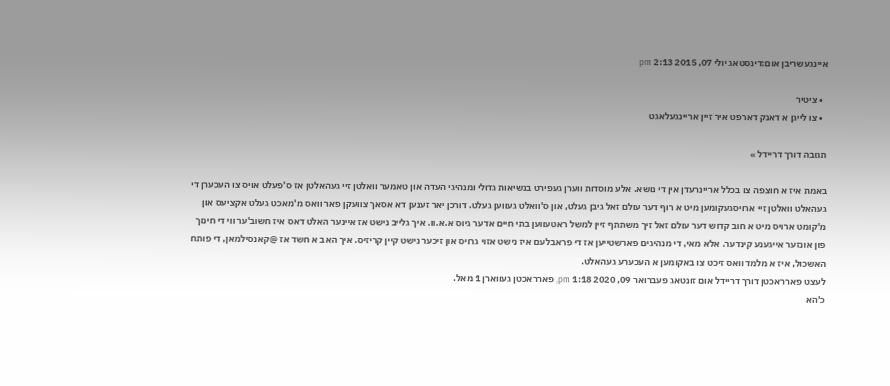איינגעשריבן אום:דינסטאג יולי 07, 2015 2:13 pm

  • ציטיר
  • צו לייגן א דאנק דארפט איר זיין אריינגעלאגט

תגובה דורך דריידל »

באמת איז א חוצפה צו בכלל אריינרעדן אין די נושא. אלע מוסדות ווערן געפירט בנשיאות גדולי ומנהיגי העדה און טאמער וואלטן זיי געהאלטן אז ס'פעלט אויס צו העכערן די געהאלט וואלטן זיי ארויסגעקומען מיט א רוף דער עולם זאל גיבן געלט, און ס'וואלט געווען געלט. דורכן יאר זענען דא אסאך צוועקן פאר וואס מ'מאכט געלט אקציעס און מ'קומט ארויס מיט א חוב קדוש דער עולם זאל זיך משתתף זיין למשל ראטעווען בתי חיים אדער גיוס א.א.וו. איך גלייב נישט אז איינער האלט דאס איז חשוב'ער ווי די חינוך פון אונזער אייגענע קינדער. אלא מאי, די מנהיגים פארשטייען אז די פראבלעם איז נישט אזוי גרויס און זיכער נישט קיין קריזיס. איך האב א חשד אז @קאנסילמאן, די פותח האשכול, איז א מלמד וואס זיכט צו באקומען א העכערע געהאלט.
לעצט פארראכטן דורך דריידל אום זונטאג פעברואר 09, 2020 1:18 pm, פארראכטן געווארן 1 מאל.
כ'הא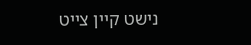נישט קיין צייט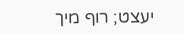יעצט; רוף מיך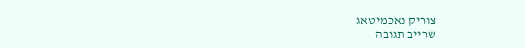צוריק נאכמיטאג
שרייב תגובה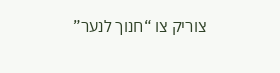צוריק צו “חנוך לנער”